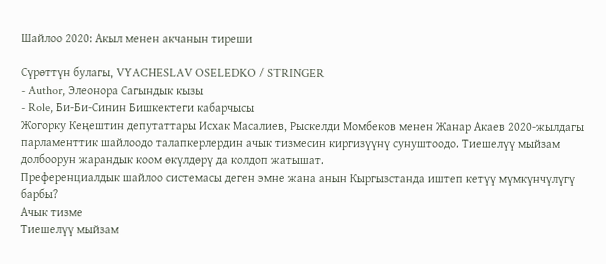Шайлоо 2020: Акыл менен акчанын тиреши

Сүрөттүн булагы, VYACHESLAV OSELEDKO / STRINGER
- Author, Элеонора Сагындык кызы
- Role, Би-Би-Синин Бишкектеги кабарчысы
Жогорку Кеңештин депутаттары Исхак Масалиев, Рыскелди Момбеков менен Жанар Акаев 2020-жылдагы парламенттик шайлоодо талапкерлердин ачык тизмесин киргизүүнү сунуштоодо. Тиешелүү мыйзам долбоорун жарандык коом өкүлдөрү да колдоп жатышат.
Преференциалдык шайлоо системасы деген эмне жана анын Кыргызстанда иштеп кетүү мүмкүнчүлүгү барбы?
Ачык тизме
Тиешелүү мыйзам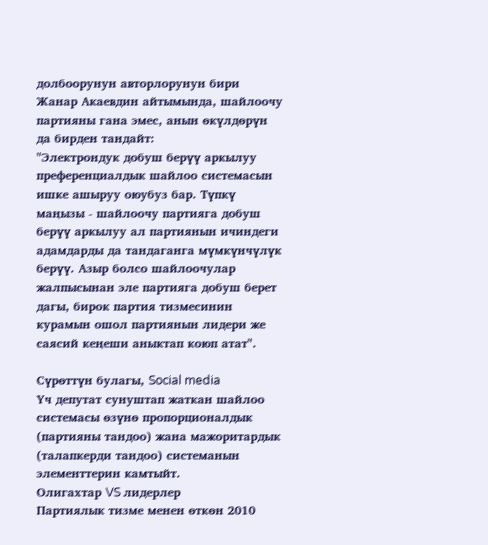долбоорунун авторлорунун бири Жанар Акаевдин айтымында, шайлоочу партияны гана эмес, анын өкүлдөрүн да бирден тандайт:
"Электрондук добуш берүү аркылуу преференциалдык шайлоо системасын ишке ашыруу оюубуз бар. Түпкү маңызы - шайлоочу партияга добуш берүү аркылуу ал партиянын ичиндеги адамдарды да тандаганга мүмкүнчүлүк берүү. Азыр болсо шайлоочулар жалпысынан эле партияга добуш берет дагы, бирок партия тизмесинин курамын ошол партиянын лидери же саясий кеңеши аныктап коюп атат".

Сүрөттүн булагы, Social media
Үч депутат сунуштап жаткан шайлоо системасы өзүнө пропорционалдык (партияны тандоо) жана мажоритардык (талапкерди тандоо) системанын элементтерин камтыйт.
Олигахтар VS лидерлер
Партиялык тизме менен өткөн 2010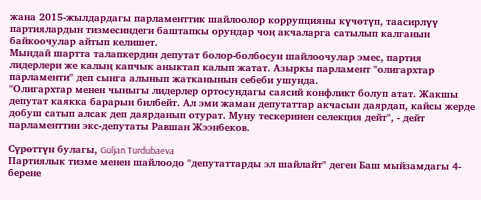жана 2015-жылдардагы парламенттик шайлоолор коррупцияны күчөтүп, таасирлүү партиялардын тизмесиндеги баштапкы орундар чоң акчаларга сатылып калганын байкоочулар айтып келишет.
Мындай шартта талапкердин депутат болор-болбосун шайлоочулар эмес, партия лидерлери же калың капчык аныктап калып жатат. Азыркы парламент "олигархтар парламенти" деп сынга алынып жатканынын себеби ушунда.
"Олигархтар менен чыныгы лидерлер ортосундагы саясий конфликт болуп атат. Жакшы депутат каякка барарын билбейт. Ал эми жаман депутаттар акчасын даярдап, кайсы жерде добуш сатып алсак деп даярданып отурат. Муну тескеринен селекция дейт", - дейт парламенттин экс-депутаты Равшан Жээнбеков.

Сүрөттүн булагы, Guljan Turdubaeva
Партиялык тизме менен шайлоодо "депутаттарды эл шайлайт" деген Баш мыйзамдагы 4-берене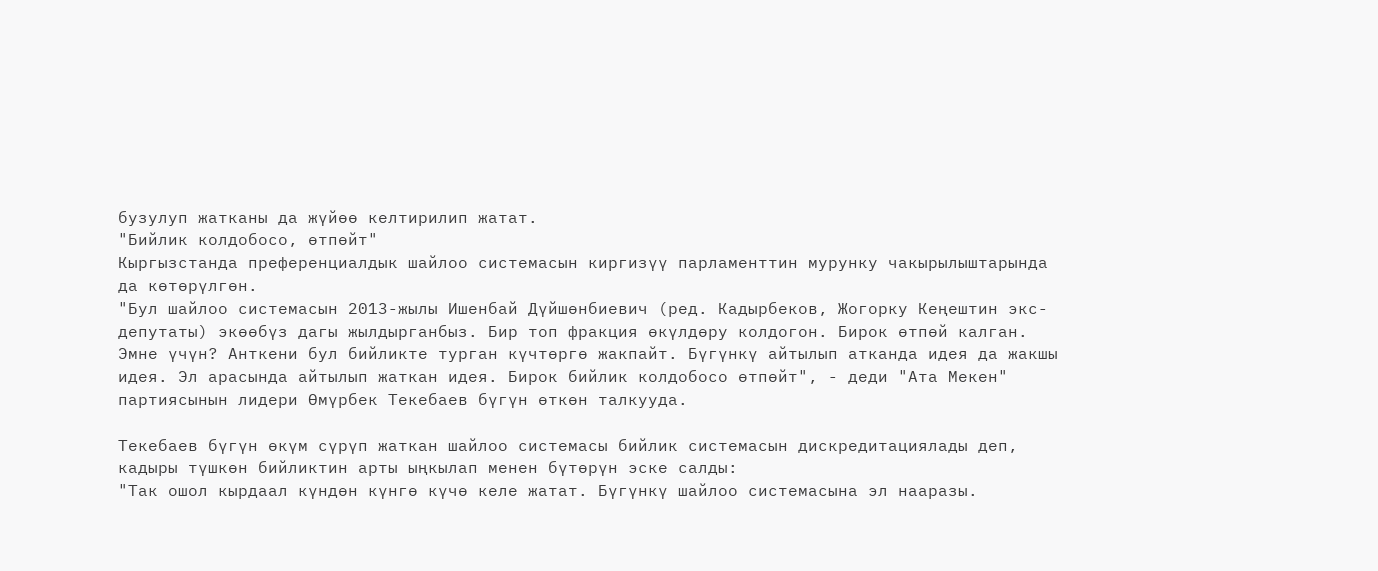бузулуп жатканы да жүйөө келтирилип жатат.
"Бийлик колдобосо, өтпөйт"
Кыргызстанда преференциалдык шайлоо системасын киргизүү парламенттин мурунку чакырылыштарында да көтөрүлгөн.
"Бул шайлоо системасын 2013-жылы Ишенбай Дүйшөнбиевич (ред. Кадырбеков, Жогорку Кеңештин экс-депутаты) экөөбүз дагы жылдырганбыз. Бир топ фракция өкүлдөру колдогон. Бирок өтпөй калган. Эмне үчүн? Анткени бул бийликте турган күчтөргө жакпайт. Бүгүнкү айтылып атканда идея да жакшы идея. Эл арасында айтылып жаткан идея. Бирок бийлик колдобосо өтпөйт", - деди "Ата Мекен" партиясынын лидери Өмүрбек Текебаев бүгүн өткөн талкууда.

Текебаев бүгүн өкүм сүрүп жаткан шайлоо системасы бийлик системасын дискредитациялады деп, кадыры түшкөн бийликтин арты ыңкылап менен бүтөрүн эске салды:
"Так ошол кырдаал күндөн күнгө күчө келе жатат. Бүгүнкү шайлоо системасына эл нааразы.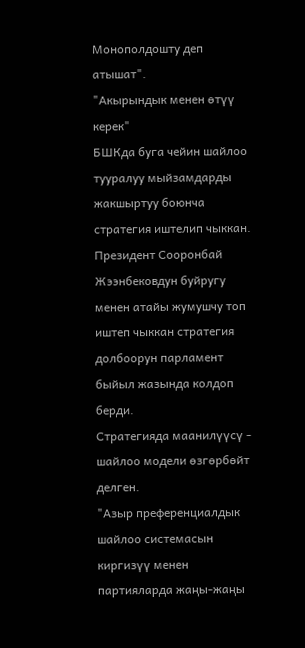Монополдошту деп атышат".
"Акырындык менен өтүү керек"
БШКда буга чейин шайлоо тууралуу мыйзамдарды жакшыртуу боюнча стратегия иштелип чыккан. Президент Сооронбай Жээнбековдун буйругу менен атайы жумушчу топ иштеп чыккан стратегия долбоорун парламент быйыл жазында колдоп берди.
Стратегияда маанилүүсү - шайлоо модели өзгөрбөйт делген.
"Азыр преференциалдык шайлоо системасын киргизүү менен партияларда жаңы-жаңы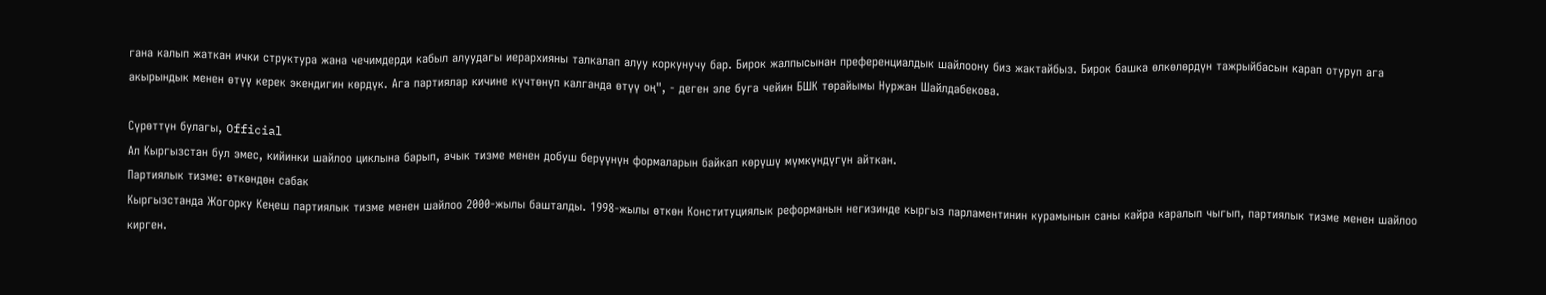гана калып жаткан ички структура жана чечимдерди кабыл алуудагы иерархияны талкалап алуу коркунучу бар. Бирок жалпысынан преференциалдык шайлоону биз жактайбыз. Бирок башка өлкөлөрдүн тажрыйбасын карап отуруп ага акырындык менен өтүү керек экендигин көрдүк. Ага партиялар кичине күчтөнүп калганда өтүү оң", - деген эле буга чейин БШК төрайымы Нуржан Шайлдабекова.

Сүрөттүн булагы, Official
Ал Кыргызстан бул эмес, кийинки шайлоо циклына барып, ачык тизме менен добуш берүүнүн формаларын байкап көрүшү мүмкүндүгүн айткан.
Партиялык тизме: өткөндөн сабак
Кыргызстанда Жогорку Кеңеш партиялык тизме менен шайлоо 2000-жылы башталды. 1998-жылы өткөн Конституциялык реформанын негизинде кыргыз парламентинин курамынын саны кайра каралып чыгып, партиялык тизме менен шайлоо кирген.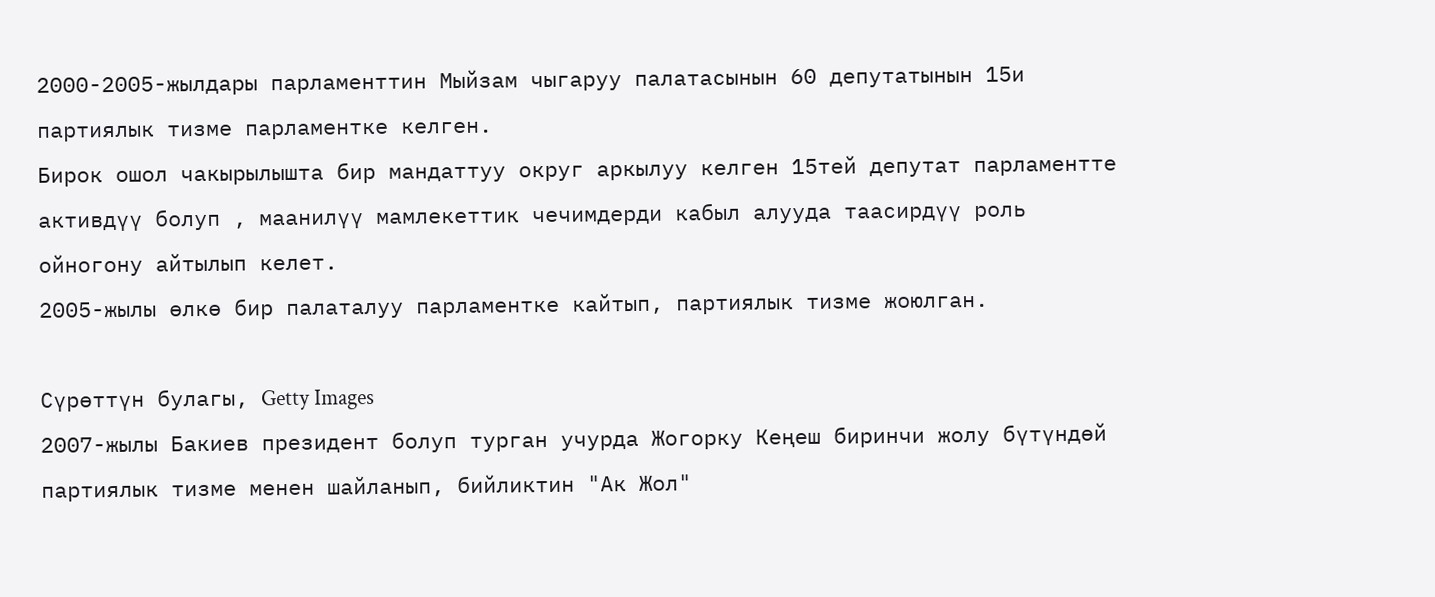2000-2005-жылдары парламенттин Мыйзам чыгаруу палатасынын 60 депутатынын 15и партиялык тизме парламентке келген.
Бирок ошол чакырылышта бир мандаттуу округ аркылуу келген 15тей депутат парламентте активдүү болуп , маанилүү мамлекеттик чечимдерди кабыл алууда таасирдүү роль ойногону айтылып келет.
2005-жылы өлкө бир палаталуу парламентке кайтып, партиялык тизме жоюлган.

Сүрөттүн булагы, Getty Images
2007-жылы Бакиев президент болуп турган учурда Жогорку Кеңеш биринчи жолу бүтүндөй партиялык тизме менен шайланып, бийликтин "Ак Жол"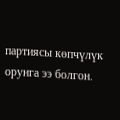партиясы көпчүлүк орунга ээ болгон.